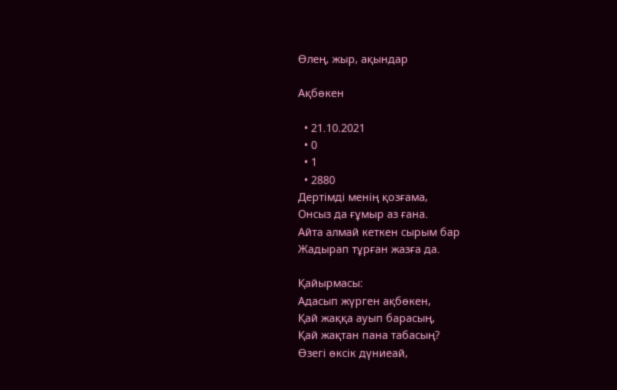Өлең, жыр, ақындар

Ақбөкен

  • 21.10.2021
  • 0
  • 1
  • 2880
Дертімді менің қозғама,
Онсыз да ғұмыр аз ғана.
Айта алмай кеткен сырым бар
Жадырап тұрған жазға да.

Қайырмасы:
Адасып жүрген ақбөкен,
Қай жаққа ауып барасың,
Қай жақтан пана табасың?
Өзегі өксік дүниеай,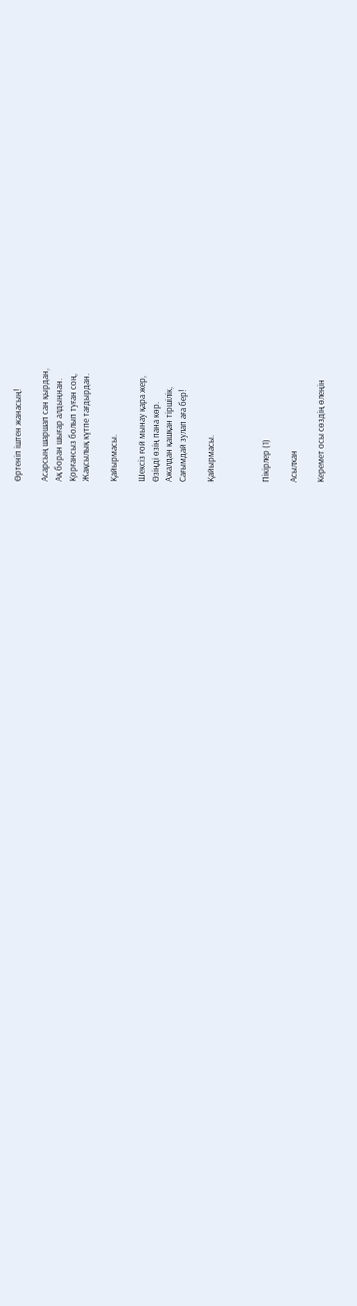Өртеніп іштен жанасың!

Асарсың шаршап сан қырдан,
Ақ боран шығар алдыңнан.
Қорғансыз болып туған соң,
Жақсылық күтпе тағдырдан.

Қайырмасы.

Шексіз ғой мынау қара жер,
Өзіңді өзің пана көр.
Ажалдан қашқан тіршілік,
Сағымдай зулап аға бер!

Қайырмасы.



Пікірлер (1)

Асылхан

Керемет осы сөздің өлеңін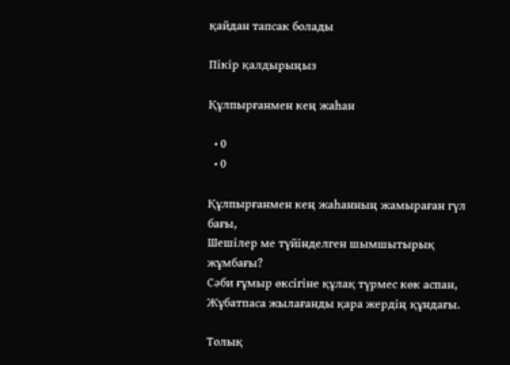қайдан тапсак болады

Пікір қалдырыңыз

Құлпырғанмен кең жаһан

  • 0
  • 0

Құлпырғанмен кең жаһанның жамыраған гүл бағы,
Шешілер ме түйінделген шымшытырық жұмбағы?
Сәби ғұмыр өксігіне құлақ түрмес көк аспан,
Жұбатпаса жылағанды қара жердің құндағы.

Толық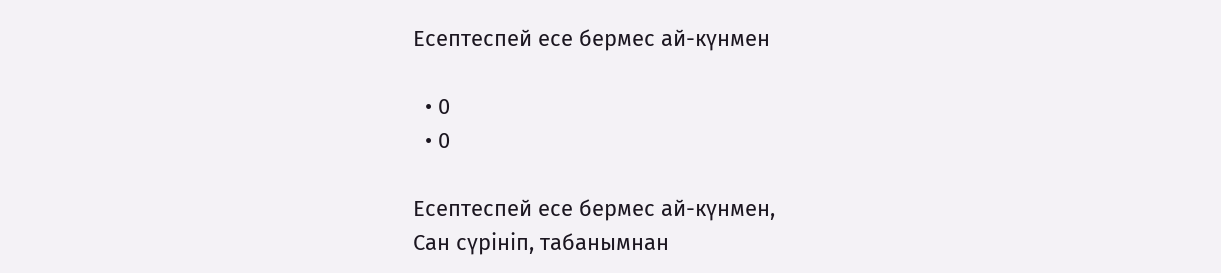Есептеспей есе бермес ай-күнмен

  • 0
  • 0

Есептеспей есе бермес ай-күнмен,
Сан сүрініп, табанымнан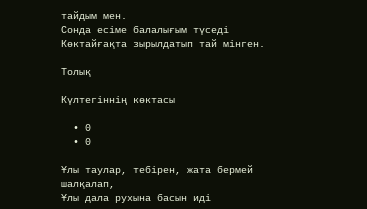тайдым мен.
Сонда есіме балалығым түседі
Көктайғақта зырылдатып тай мінген.

Толық

Күлтегіннің көктасы

  • 0
  • 0

Ұлы таулар, тебірен, жата бермей шалқалап,
Ұлы дала рухына басын иді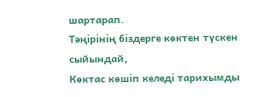шартарап.
Тәңірінің біздерге көктен түскен сыйындай,
Көктас көшіп келеді тарихымды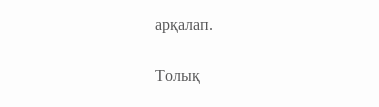арқалап.

Толық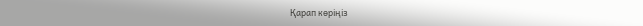Қарап көріңіз